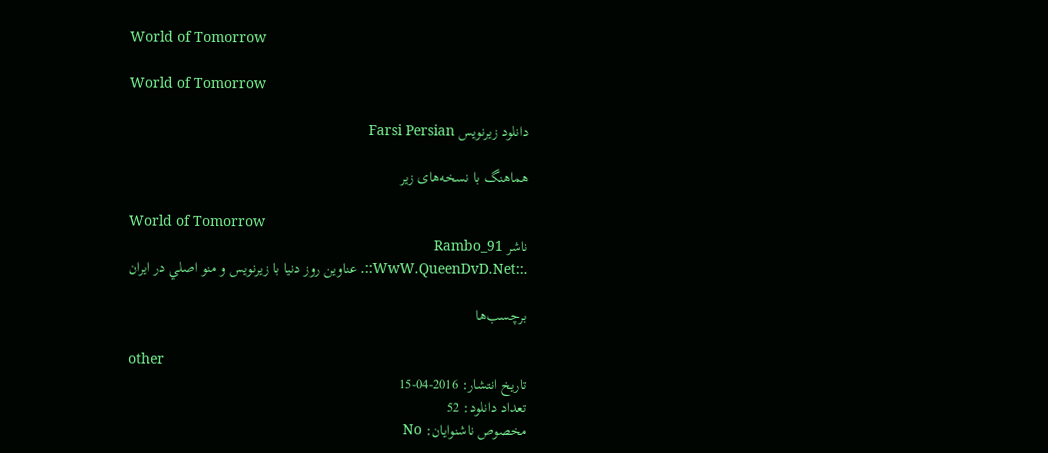World of Tomorrow

World of Tomorrow

دانلود زیرنویس Farsi Persian

هماهنگ با نسخه‌های زیر

World of Tomorrow
ناشر Rambo_91
.::WwW.QueenDvD.Net::. عناوين روز دنيا با زيرنويس و منو اصلي در ايران

برچسب‌ها

other
تاریخ انتشار: 2016-04-15
تعداد دانلود: 52
مخصوص ناشنوایان: No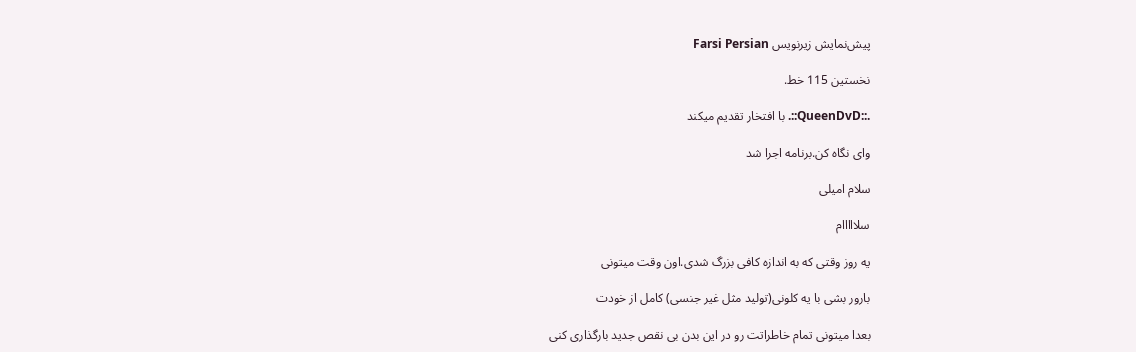پیش‌نمایش زیرنویس Farsi Persian

نخستین 115 خط.

.::QueenDvD::. با افتخار تقديم ميکند

وای نگاه کن.برنامه اجرا شد

سلام امیلی

سلااااام

یه روز وقتی که به اندازه کافی بزرگ شدی.اون وقت میتونی

بارور بشی با یه کلونی(تولید مثل غیر جنسی) کامل از خودت

بعدا میتونی تمام خاطراتت رو در این بدن بی نقص جدید بارگذاری کنی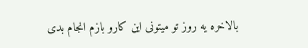بالاخره یه روز تو میتونی این کارو بازم انجام بدی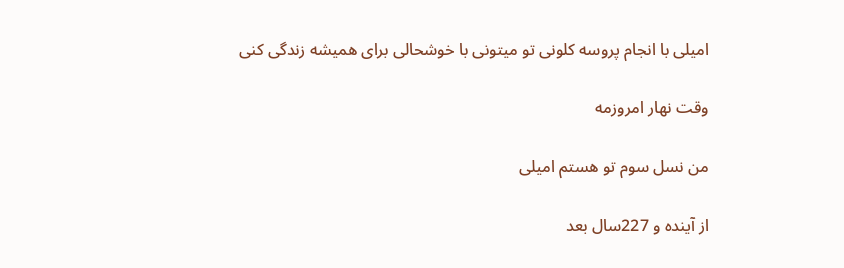امیلی با انجام پروسه کلونی تو میتونی با خوشحالی برای همیشه زندگی کنی

وقت نهار امروزمه

من نسل سوم تو هستم امیلی

از آینده و 227سال بعد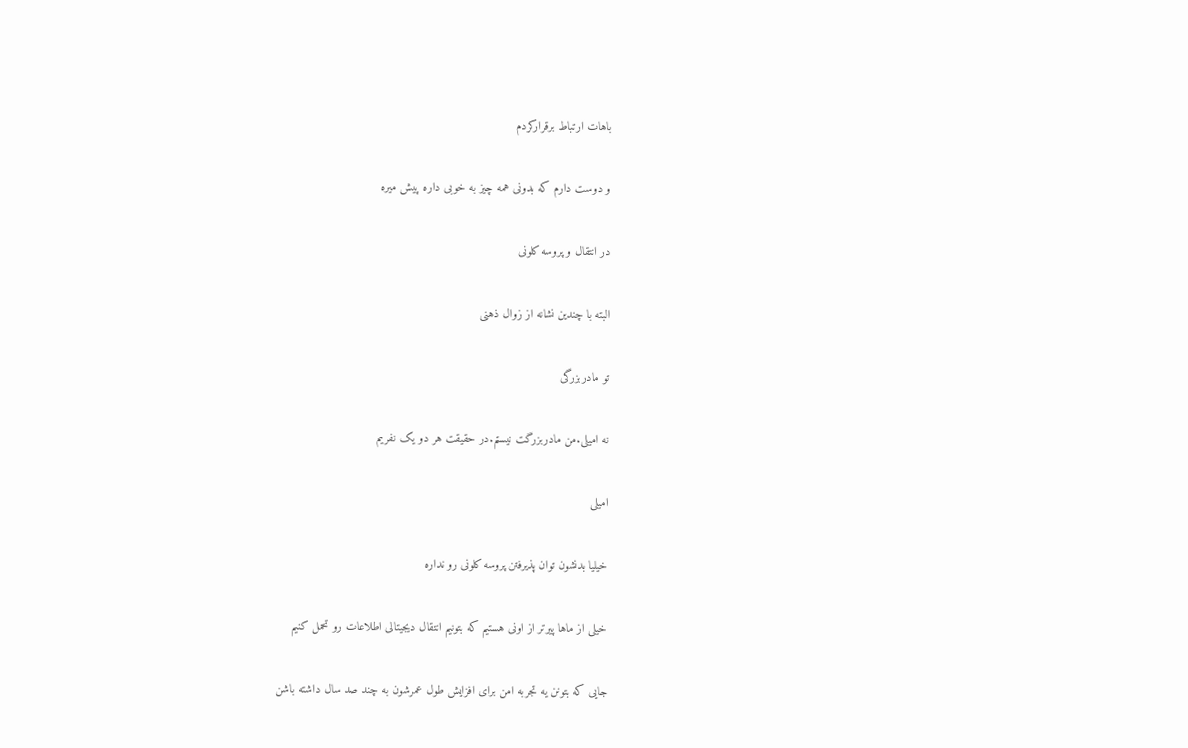باهات ارتباط برقرارکردم

و دوست دارم که بدونی همه چیز به خوبی داره پیش میره

در انتقال و پروسه کلونی

البته با چندین نشانه از زوال ذهنی

تو مادربزرگی

نه امیلی.من مادربزرگت نیستم.در حقیقت هر دو یک نفریم

امیلی

خیلیا بدنشون توان پذیرفتن پروسه کلونی رو نداره

خیلی از ماها پیرتر از اونی هستیم که بتونیم انتقال دیجیتالی اطلاعات رو تحمل کنیم

جایی که بتونن یه تجربه امن برای افزایش طول عمرشون به چند صد سال داشته باشن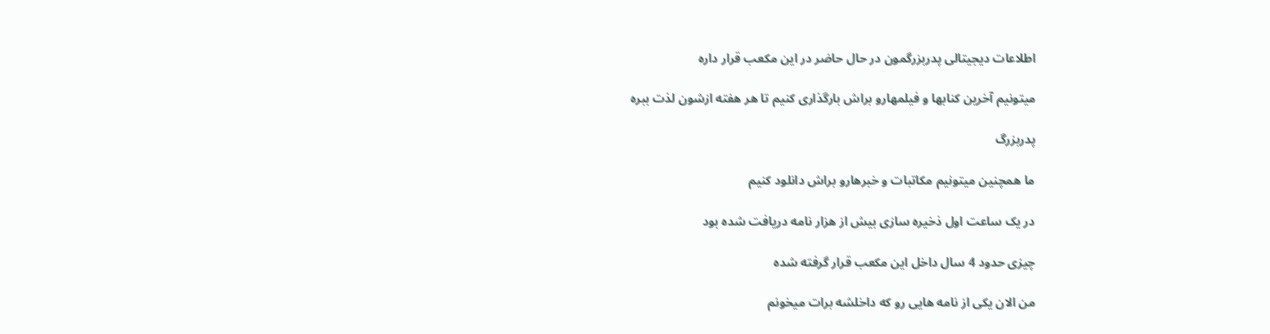اطلاعات دیجیتالی پدربزرگمون در حال حاضر در این مکعب قرار داره

میتونیم آخرین کنابها و فیلمهارو براش بارگذاری کنیم تا هر هفته ازشون لذت ببره

پدربزرگ

ما همچنین میتونیم مکاتبات و خبرهارو براش دانلود کنیم

در یک ساعت اول ذخیره سازی بیش از هزار نامه دریافت شده بود

چیزی حدود 4 سال داخل این مکعب قرار گرفته شده

من الان یکی از نامه هایی رو که داخلشه برات میخونم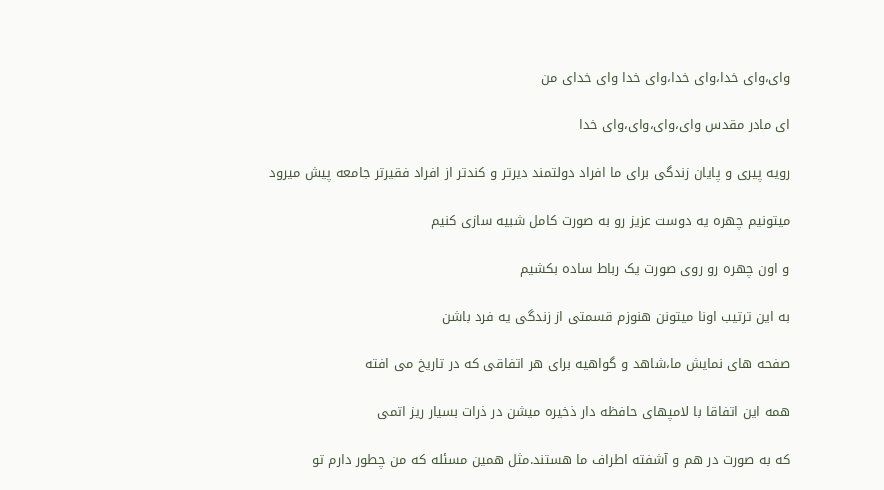وای،وای خدا،وای خدا،وای خدا وای خدای من

ای مادر مقدس وای،وای،وای،وای خدا

رویه پیری و پایان زندگی برای ما افراد دولتمند دیرتر و کندتر از افراد فقیرتر جامعه پیش میرود

میتونیم چهره یه دوست عزیز رو به صورت کامل شبیه سازی کنیم

و اون چهره رو روی صورت یک رباط ساده بکشیم

به این ترتیب اونا میتونن هنوزم قسمتی از زندگی یه فرد باشن

صفحه های نمایش ما،شاهد و گواهیه برای هر اتفاقی که در تاریخ می افته

همه این اتفاقا با لامپهای حافظه دار ذخیره میشن در ذرات بسیار ریز اتمی

که به صورت در هم و آشفته اطراف ما هستند.مثل همین مسئله که من چطور دارم تو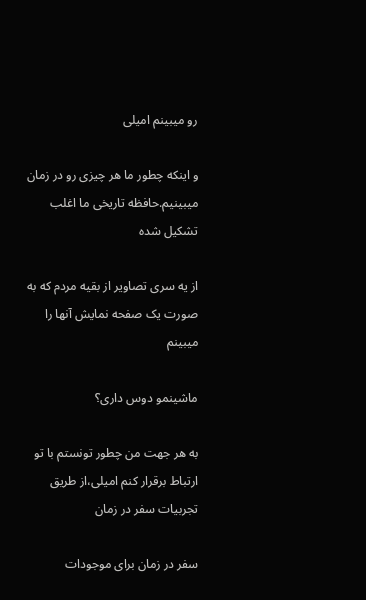رو میبینم امیلی

و اینکه چطور ما هر چیزی رو در زمان میبینیم.حافظه تاریخی ما اغلب تشکیل شده

از یه سری تصاویر از بقیه مردم که به صورت یک صفحه نمایش آنها را میبینم

ماشینمو دوس داری؟

به هر جهت من چطور تونستم با تو ارتباط برقرار کنم امیلی،از طریق تجربیات سفر در زمان

سفر در زمان برای موجودات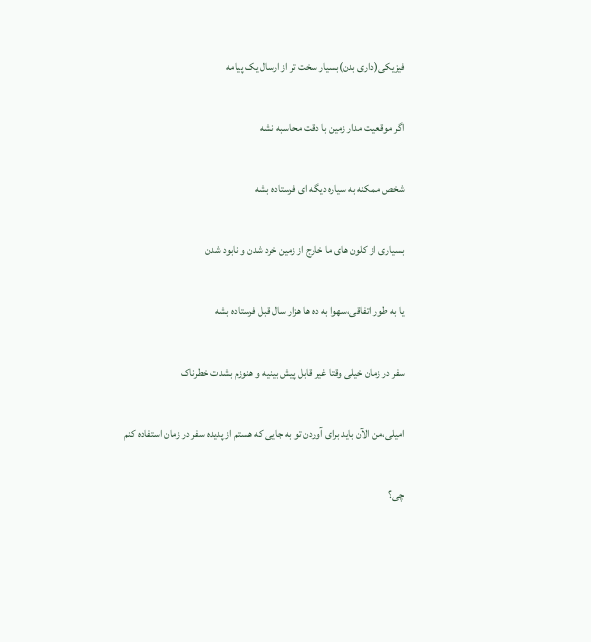فیزیکی(داری بدن)بسیار سخت تر از ارسال یک پیامه

اگر موقعیت مدار زمین با دقت محاسبه نشه

شخص ممکنه به سیاره دیگه ای فرستاده بشه

بسیاری از کلون های ما خارج از زمین خرد شدن و نابود شدن

یا به طور اتفاقی،سهوا به ده ها هزار سال قبل فرستاده بشه

سفر در زمان خیلی وقتا غیر قابل پیش بینیه و هنوزم بشدت خطرناک

امیلی،من الآن باید برای آوردن تو به جایی که هستم از پدیده سفر در زمان استفاده کنم

چی؟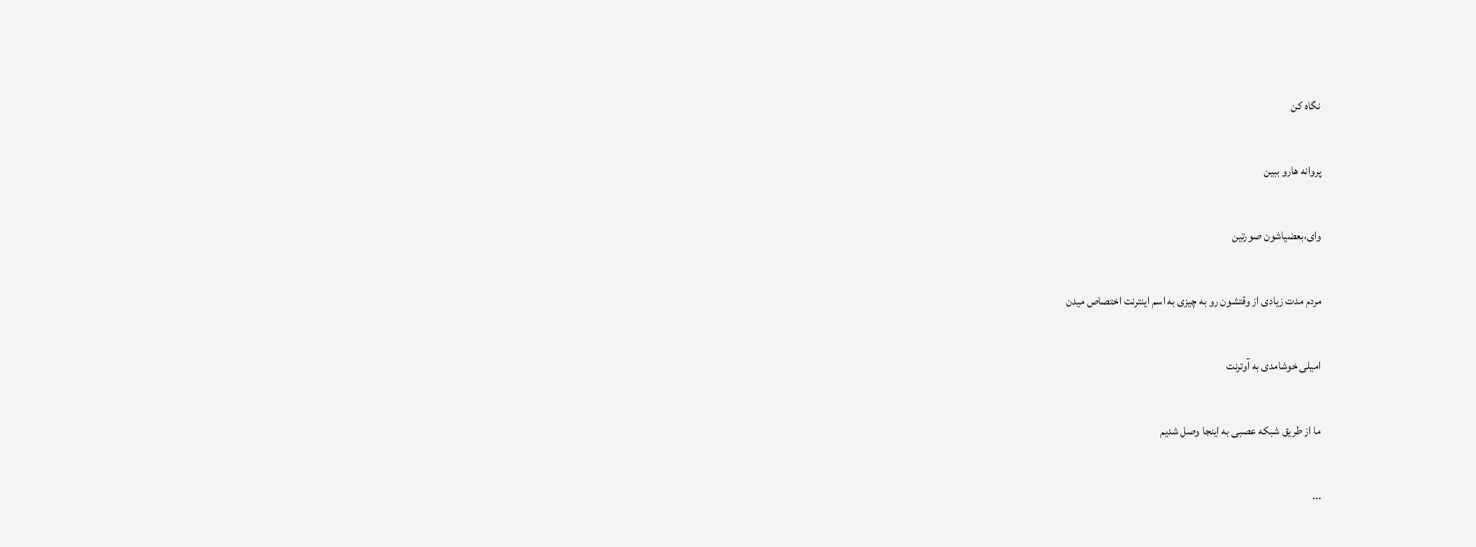نگاه کن

پروانه هارو ببین

وای،بعضیاشون صورتین

مردم مدت زیادی از وقتشون رو به چیزی به اسم اینترنت اختصاص میدن

امیلی خوشامدی به آوترنت

ما از طریق شبکه عصبی به اینجا وصل شدیم

...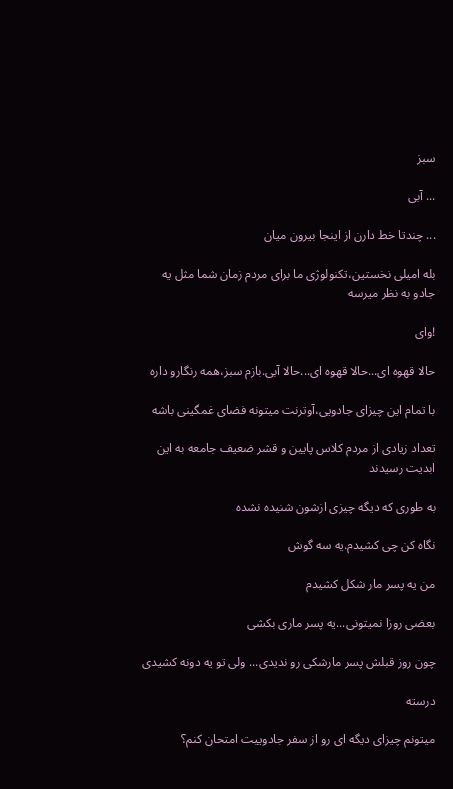سبز

... آبی

... چندتا خط دارن از اینجا بیرون میان

بله امیلی نخستین،تکنولوژی ما برای مردم زمان شما مثل یه جادو به نظر میرسه

!وای

حالا قهوه ای...حالا قهوه ای...حالا آبی.بازم سبز،همه رنگارو داره

با تمام این چیزای جادویی،آوترنت میتونه فضای غمگینی باشه

تعداد زیادی از مردم کلاس پایین و قشر ضعیف جامعه به این ابدیت رسیدند

به طوری که دیگه چیزی ازشون شنیده نشده

نگاه کن چی کشیدم.یه سه گوش

من یه پسر مار شکل کشیدم

بعضی روزا نمیتونی...یه پسر ماری بکشی

چون روز قبلش پسر مارشکی رو ندیدی... ولی تو یه دونه کشیدی

درسته

میتونم چیزای دیگه ای رو از سفر جادوییت امتحان کنم؟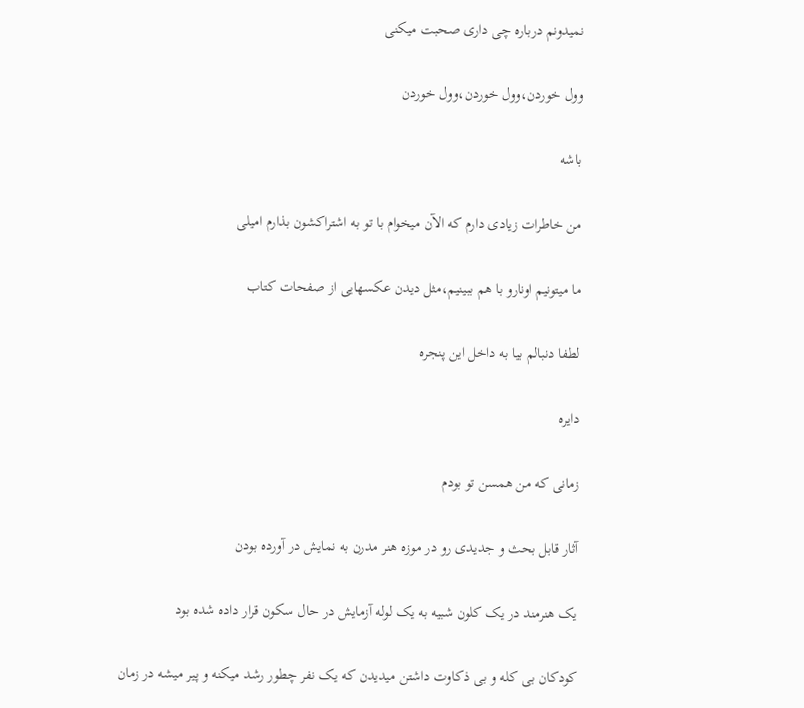نمیدونم درباره چی داری صحبت میکنی

وول خوردن،وول خوردن،وول خوردن

باشه

من خاطرات زیادی دارم که الآن میخوام با تو به اشتراکشون بذارم امیلی

ما میتونیم اونارو با هم ببینیم،مثل دیدن عکسهایی از صفحات کتاب

لطفا دنبالم بیا به داخل این پنجره

دایره

زمانی که من همسن تو بودم

آثار قابل بحث و جدیدی رو در موزه هنر مدرن به نمایش در آورده بودن

یک هنرمند در یک کلون شبیه به یک لوله آزمایش در حال سکون قرار داده شده بود

کودکان بی کله و بی ذکاوت داشتن میدیدن که یک نفر چطور رشد میکنه و پیر میشه در زمان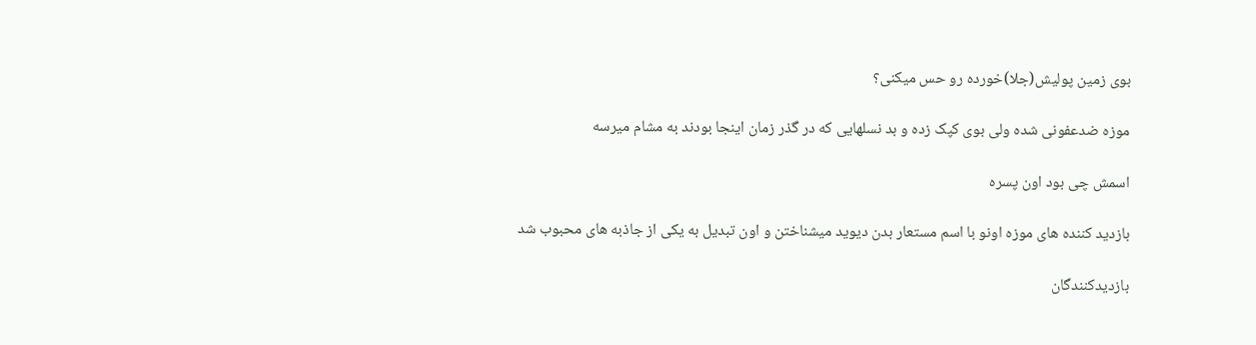بوی زمین پولیش(جلا)خورده رو حس میکنی؟

موزه ضدعفونی شده ولی بوی کپک زده و بد نسلهایی که در گذر زمان اینجا بودند به مشام میرسه

اسمش چی بود اون پسره

بازدید کننده های موزه اونو با اسم مستعار بدن دیوید میشناختن و اون تبدیل به یکی از جاذبه های محبوب شد

بازدیدکنندگان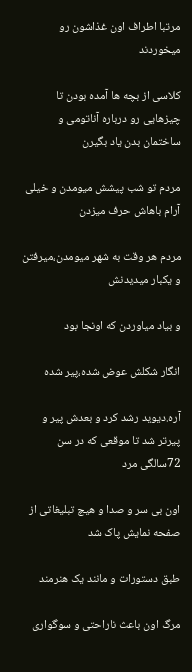مرتبا اطراف اون غذاشون رو میخوردند

کلاسی از بچه ها آمده بودن تا چیزهایی رو درباره آناتومی و ساختمان بدن یاد بگیرن

مردم تو شب پیشش میومدن و خیلی آرام باهاش حرف میزدن

مردم هر وقت به شهر میومدن،میرفتن و یکبار میدیدنش

و بیاد میاوردن که اونجا بود

انگار شکلش عوض شده،پیر شده

آره.دیوید رشد کرد و بعدش پیر و پیرتر شد تا موقعی که در سن 72سالگی مرد

اون بی سر و صدا و هیچ تبلیغاتی از صفحه نمایش پاک شد

طبق دستورات و مانند یک هنرمند

مرگ اون باعث ناراحتی و سوگواری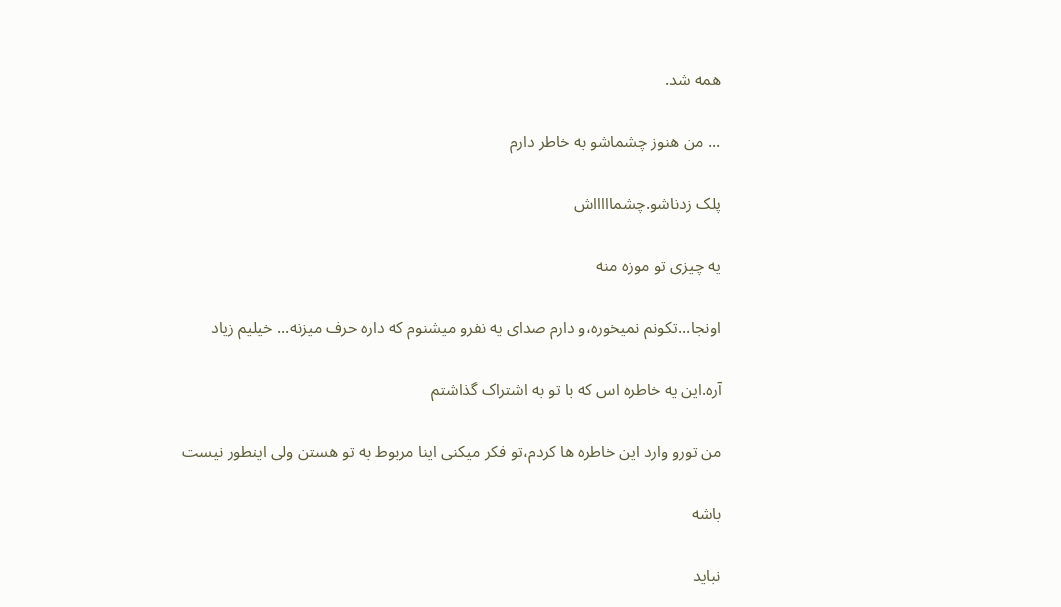همه شد.

... من هنوز چشماشو به خاطر دارم

پلک زدناشو.چشماااااش

یه چیزی تو موزه منه

اونجا...تکونم نمیخوره،و دارم صدای یه نفرو میشنوم که داره حرف میزنه... خیلیم زیاد

آره.این یه خاطره اس که با تو به اشتراک گذاشتم

من تورو وارد این خاطره ها کردم،تو فکر میکنی اینا مربوط به تو هستن ولی اینطور نیست

باشه

نباید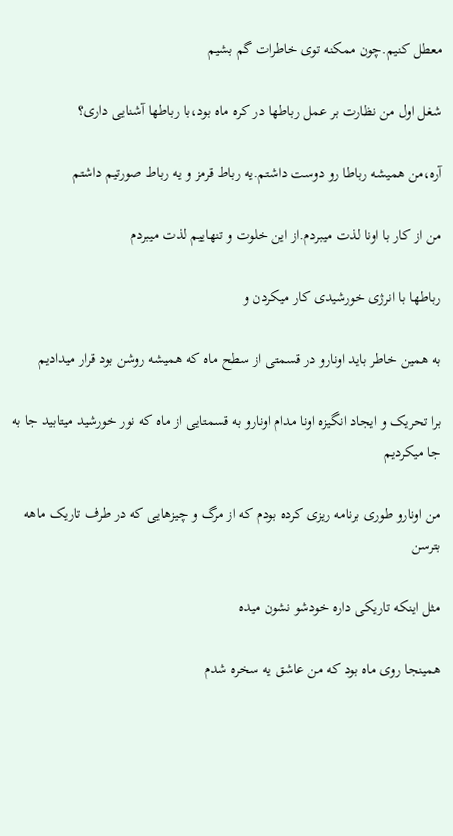معطل کنیم.چون ممکنه توی خاطرات گم بشیم

شغل اول من نظارت بر عمل رباطها در کره ماه بود،با رباطها آشنایی داری؟

آره،من همیشه رباطا رو دوست داشتم.یه رباط قرمز و یه رباط صورتیم داشتم

من از کار با اونا لذت میبردم.از این خلوت و تنهاییم لذت میبردم

رباطها با انرژی خورشیدی کار میکردن و

به همین خاطر باید اونارو در قسمتی از سطح ماه که همیشه روشن بود قرار میدادیم

برا تحریک و ایجاد انگیزه اونا مدام اونارو به قسمتایی از ماه که نور خورشید میتابید جا به جا میکردیم

من اونارو طوری برنامه ریزی کرده بودم که از مرگ و چیزهایی که در طرف تاریک ماهه بترسن

مثل اینکه تاریکی داره خودشو نشون میده

همینجا روی ماه بود که من عاشق یه سخره شدم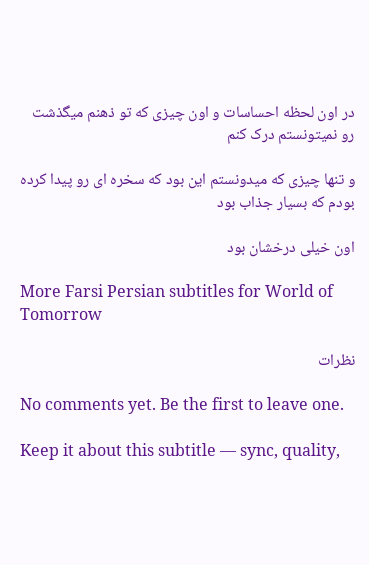در اون لحظه احساسات و اون چیزی که تو ذهنم میگذشت رو نمیتونستم درک کنم

و تنها چیزی که میدونستم این بود که سخره ای رو پیدا کرده بودم که بسیار جذاب بود

اون خیلی درخشان بود

More Farsi Persian subtitles for World of Tomorrow

نظرات

No comments yet. Be the first to leave one.

Keep it about this subtitle — sync, quality,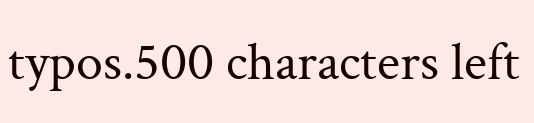typos.500 characters left